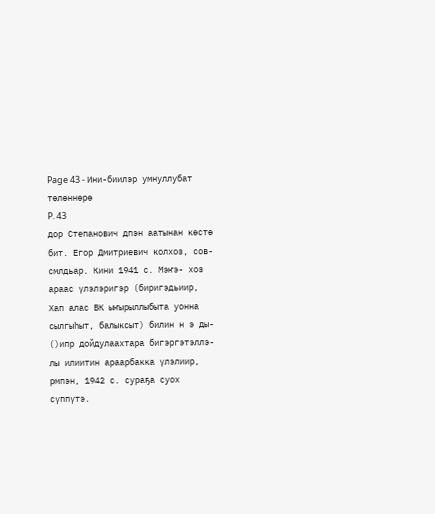Page 43 - Ини-биилэр умнуллубат төлөннөрө
P. 43
дор Степанович дпэн аатынан көстө бит. Егор Дмитриевич колхоз, сов-
смлдьар. Кини 1941 с. Мэҥэ- хоз араас үлэлэригэр (биригэдьиир,
Хап алас ВК ыҥырыллыбыта уонна сылгыһыт, балыксыт) билин н э ды-
()ипр дойдулаахтара бигэргэтэллэ- лы илиитин араарбакка үлэлиир,
рмпэн, 1942 с. сураҕа суох сүппүтэ.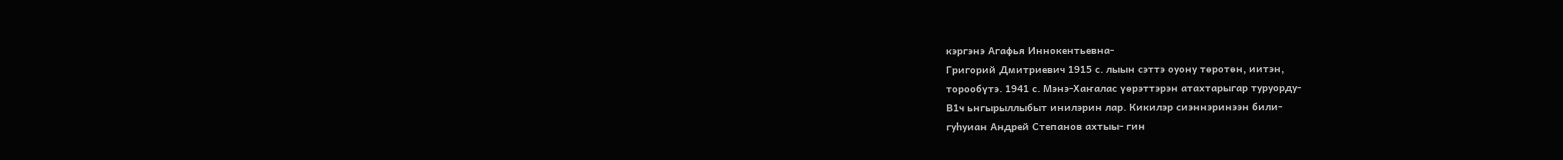кэргэнэ Агафья Иннокентьевна-
Григорий Дмитриевич 1915 с. лыын сэттэ оуону төротөн, иитэн,
торообүтэ. 1941 с. Мэнэ-Хаҥалас үөрэттэрэн атахтарыгар туруорду-
В1ч ьнгырыллыбыт инилэрин лар. Кикилэр сиэннэринээн били-
гуһуиан Андрей Степанов ахтыы- гин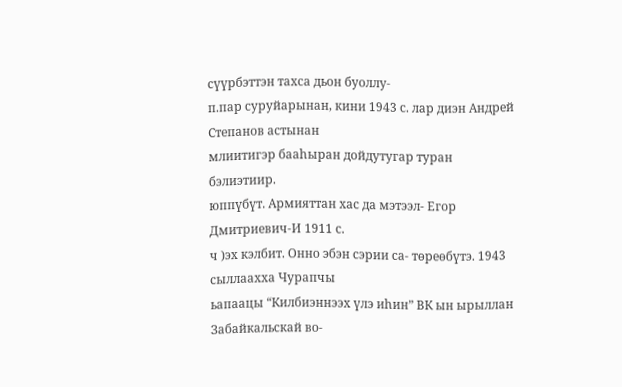сүүрбэттэн тахса дьон буоллу-
п.пар суруйарынан, кини 1943 с. лар диэн Андрей Степанов астынан
млиитигэр бааһыран дойдутугар туран бэлиэтиир.
юппүбүт. Армияттан хас да мэтээл- Егор Дмитриевич-И 1911 с.
ч )эх кэлбит. Онно эбэн сэрии са- төреөбүтэ. 1943 сыллаахха Чурапчы
ьапаацы “Килбиэннээх үлэ иһин” ВК ын ырыллан Забайкальскай во-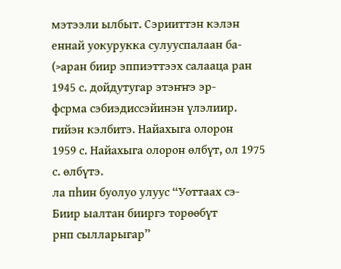мэтээли ылбыт. Сэрииттэн кэлэн еннай уокурукка сулууспалаан ба-
(>аран биир эппиэттээх салааца ран 1945 с. дойдутугар этэҥҥэ эр-
фсрма сэбиэдиссэйинэн үлэлиир. гийэн кэлбитэ. Найахыга олорон
1959 с. Найахыга олорон өлбүт, ол 1975 с. өлбүтэ.
ла пһин буолуо улуус “Уоттаах сэ- Биир ыалтан бииргэ торөөбүт
рнп сылларыгар”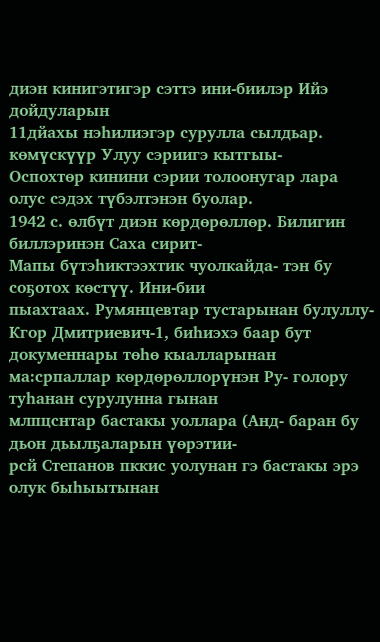диэн кинигэтигэр сэттэ ини-биилэр Ийэ дойдуларын
11дйахы нэһилиэгэр сурулла сылдьар. көмүскүүр Улуу сэриигэ кытгыы-
Оспохтөр кинини сэрии толоонугар лара олус сэдэх түбэлтэнэн буолар.
1942 с. өлбүт диэн көрдөрөллөр. Билигин биллэринэн Саха сирит-
Мапы бүтэһиктээхтик чуолкайда- тэн бу соҕотох көстүү. Ини-бии
пыахтаах. Румянцевтар тустарынан булуллу-
Кгор Дмитриевич-1, биһиэхэ баар бут докуменнары төһө кыалларынан
ма:српаллар көрдөрөллорүнэн Ру- голору туһанан сурулунна гынан
млпцснтар бастакы уоллара (Анд- баран бу дьон дьылҕаларын үөрэтии-
рсй Степанов пккис уолунан гэ бастакы эрэ олук быһыытынан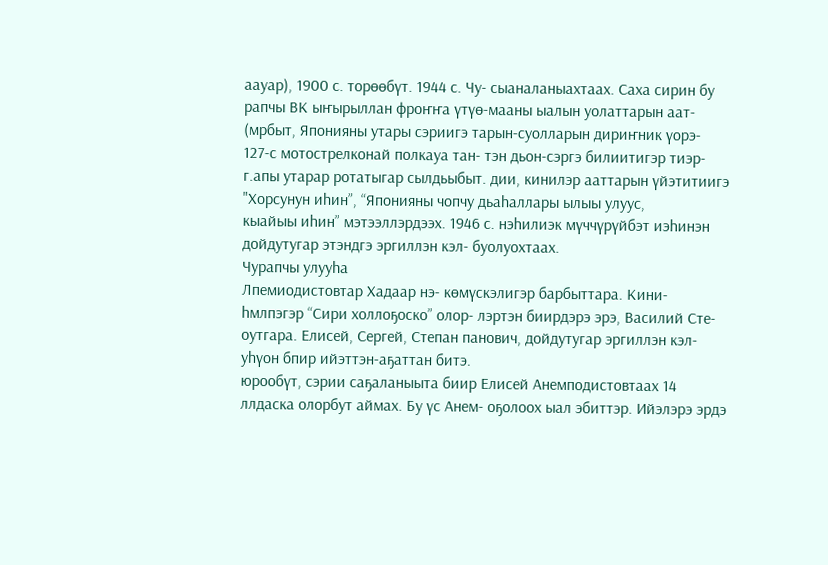аауар), 1900 с. торөөбүт. 1944 с. Чу- сыаналаныахтаах. Саха сирин бу
рапчы ВК ыҥырыллан фроҥҥа үтүө-мааны ыалын уолаттарын аат-
(мрбыт, Японияны утары сэриигэ тарын-суолларын дириҥник үорэ-
127-с мотострелконай полкауа тан- тэн дьон-сэргэ билиитигэр тиэр-
г.апы утарар ротатыгар сылдьыбыт. дии, кинилэр ааттарын үйэтитиигэ
"Хорсунун иһин”, “Японияны чопчу дьаһаллары ылыы улуус,
кыайыы иһин” мэтээллэрдээх. 1946 с. нэһилиэк мүччүрүйбэт иэһинэн
дойдутугар этэндгэ эргиллэн кэл- буолуохтаах.
Чурапчы улууһа
Лпемиодистовтар Хадаар нэ- көмүскэлигэр барбыттара. Кини-
һмлпэгэр “Сири холлоҕоско” олор- лэртэн биирдэрэ эрэ, Василий Сте-
оутгара. Елисей, Сергей, Степан панович, дойдутугар эргиллэн кэл-
уһүон бпир ийэттэн-аҕаттан битэ.
юрообүт, сэрии саҕаланыыта биир Елисей Анемподистовтаах 14
ллдаска олорбут аймах. Бу үс Анем- оҕолоох ыал эбиттэр. Ийэлэрэ эрдэ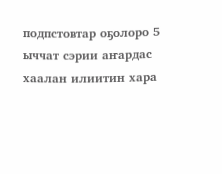подпстовтар оҕолоро 5 ыччат сэрии аҥардас хаалан илиитин хара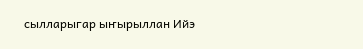сылларыгар ыҥырыллан Ийэ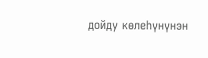дойду көлеһүнүнэн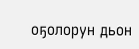оҕолорун дьон